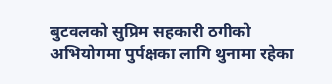बुटवलको सुप्रिम सहकारी ठगीको अभियोगमा पुर्पक्षका लागि थुनामा रहेका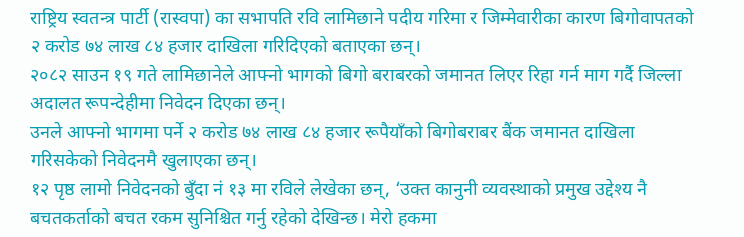राष्ट्रिय स्वतन्त्र पार्टी (रास्वपा) का सभापति रवि लामिछाने पदीय गरिमा र जिम्मेवारीका कारण बिगोवापतको २ करोड ७४ लाख ८४ हजार दाखिला गरिदिएको बताएका छन्।
२०८२ साउन १९ गते लामिछानेले आफ्नो भागको बिगो बराबरको जमानत लिएर रिहा गर्न माग गर्दै जिल्ला अदालत रूपन्देहीमा निवेदन दिएका छन्।
उनले आफ्नो भागमा पर्ने २ करोड ७४ लाख ८४ हजार रूपैयाँको बिगोबराबर बैंक जमानत दाखिला गरिसकेको निवेदनमै खुलाएका छन्।
१२ पृष्ठ लामो निवेदनको बुँदा नं १३ मा रविले लेखेका छन्, ‘उक्त कानुनी व्यवस्थाको प्रमुख उद्देश्य नै बचतकर्ताको बचत रकम सुनिश्चित गर्नु रहेको देखिन्छ। मेरो हकमा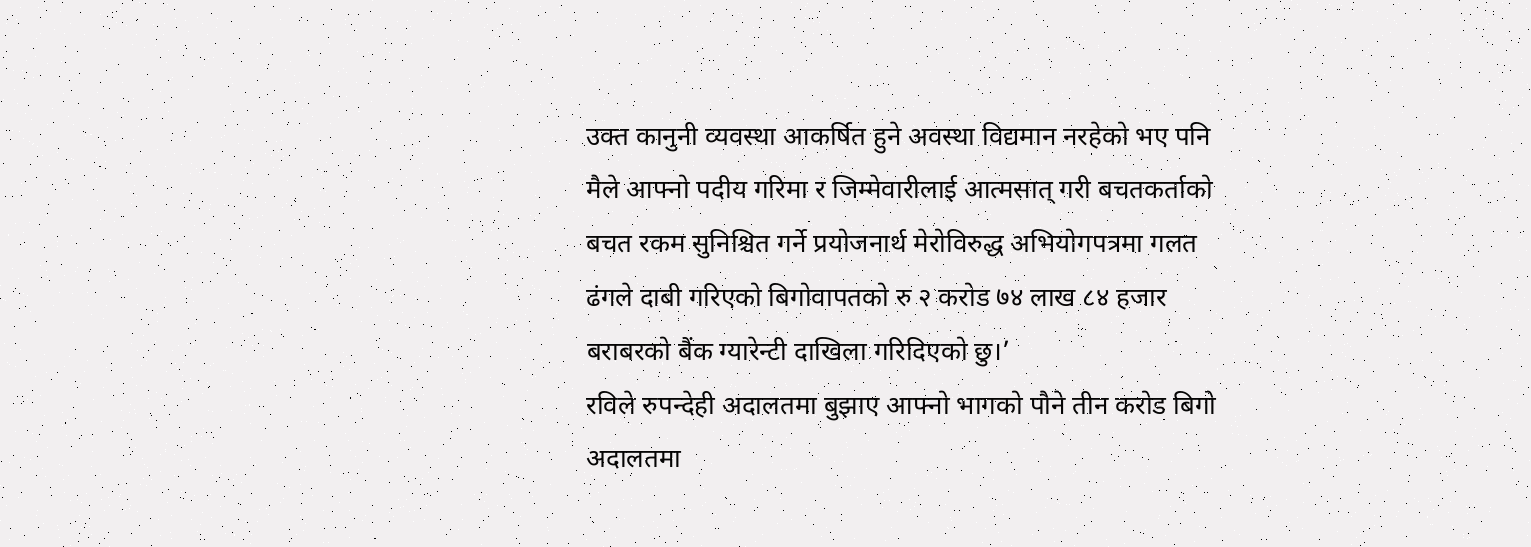उक्त कानुनी व्यवस्था आकर्षित हुने अवस्था विद्यमान नरहेको भए पनि मैले आफ्नो पदीय गरिमा र जिम्मेवारीलाई आत्मसात् गरी बचतकर्ताको बचत रकम सुनिश्चित गर्ने प्रयोजनार्थ मेरोविरुद्ध अभियोगपत्रमा गलत ढंगले दाबी गरिएको बिगोवापतको रु २ करोड ७४ लाख ८४ हजार बराबरको बैंक ग्यारेन्टी दाखिला गरिदिएको छु।’
रविले रुपन्देही अदालतमा बुझाए आफ्नो भागको पौने तीन करोड बिगो
अदालतमा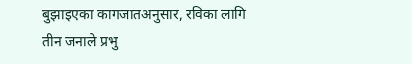बुझाइएका कागजातअनुसार, रविका लागि तीन जनाले प्रभु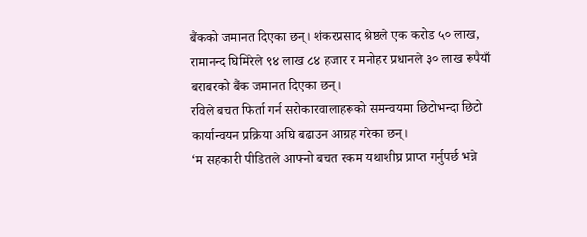बैंकको जमानत दिएका छन्। शंकरप्रसाद श्रेष्ठले एक करोड ५० लाख, रामानन्द घिमिरेले ९४ लाख ८४ हजार र मनोहर प्रधानले ३० लाख रूपैयाँ बराबरको बैंक जमानत दिएका छन्।
रविले बचत फिर्ता गर्न सरोकारवालाहरूको समन्वयमा छिटोभन्दा छिटो कार्यान्वयन प्रक्रिया अघि बढाउन आग्रह गरेका छन्।
‘म सहकारी पीडितले आफ्नो बचत रकम यथाशीघ्र प्राप्त गर्नुपर्छ भन्ने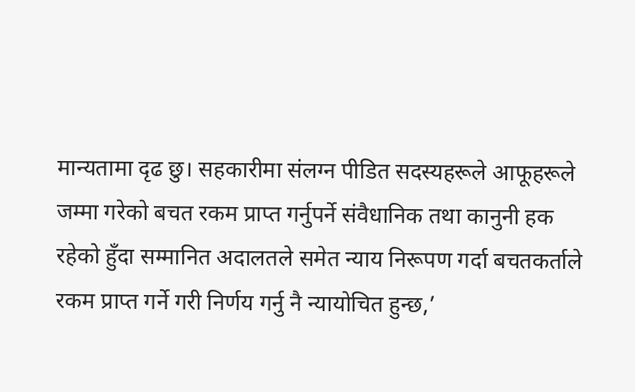मान्यतामा दृढ छु। सहकारीमा संलग्न पीडित सदस्यहरूले आफूहरूले जम्मा गरेको बचत रकम प्राप्त गर्नुपर्ने संवैधानिक तथा कानुनी हक रहेको हुँदा सम्मानित अदालतले समेत न्याय निरूपण गर्दा बचतकर्ताले रकम प्राप्त गर्ने गरी निर्णय गर्नु नै न्यायोचित हुन्छ,’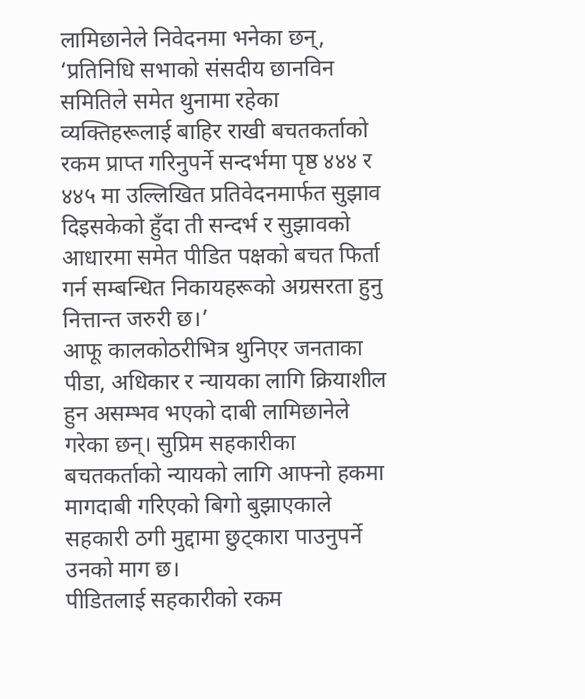लामिछानेले निवेदनमा भनेका छन्, ‘प्रतिनिधि सभाको संसदीय छानविन समितिले समेत थुनामा रहेका व्यक्तिहरूलाई बाहिर राखी बचतकर्ताको रकम प्राप्त गरिनुपर्ने सन्दर्भमा पृष्ठ ४४४ र ४४५ मा उल्लिखित प्रतिवेदनमार्फत सुझाव दिइसकेको हुँदा ती सन्दर्भ र सुझावको आधारमा समेत पीडित पक्षको बचत फिर्ता गर्न सम्बन्धित निकायहरूको अग्रसरता हुनु नित्तान्त जरुरी छ।’
आफू कालकोठरीभित्र थुनिएर जनताका पीडा, अधिकार र न्यायका लागि क्रियाशील हुन असम्भव भएको दाबी लामिछानेले गरेका छन्। सुप्रिम सहकारीका बचतकर्ताको न्यायको लागि आफ्नो हकमा मागदाबी गरिएको बिगो बुझाएकाले सहकारी ठगी मुद्दामा छुट्कारा पाउनुपर्ने उनको माग छ।
पीडितलाई सहकारीको रकम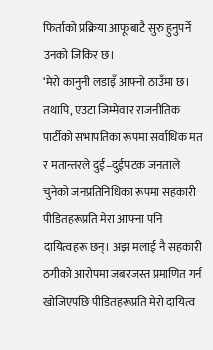फिर्ताको प्रक्रिया आफूबाटै सुरु हुनुपर्ने उनको जिकिर छ।
‘मेरो कानुनी लडाइँ आफ्नो ठाउँमा छ। तथापि, एउटा जिम्मेवार राजनीतिक पार्टीको सभापतिका रूपमा सर्वाधिक मत र मतान्तरले दुई–दुईपटक जनताले चुनेको जनप्रतिनिधिका रूपमा सहकारी पीडितहरूप्रति मेरा आफ्ना पनि दायित्वहरू छन्। अझ मलाई नै सहकारी ठगीको आरोपमा जबरजस्त प्रमाणित गर्न खोजिएपछि पीडितहरूप्रति मेरो दायित्व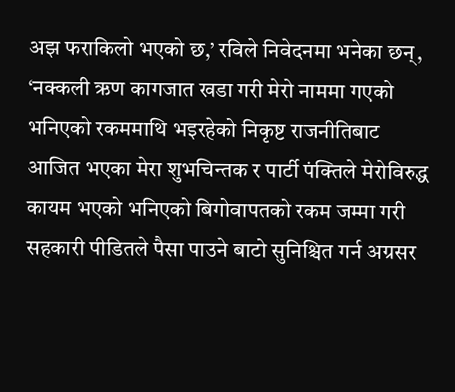अझ फराकिलो भएको छ,’ रविले निवेदनमा भनेका छन्, ‘नक्कली ऋण कागजात खडा गरी मेरो नाममा गएको भनिएको रकममाथि भइरहेको निकृष्ट राजनीतिबाट आजित भएका मेरा शुभचिन्तक र पार्टी पंक्तिले मेरोविरुद्ध कायम भएको भनिएको बिगोवापतको रकम जम्मा गरी सहकारी पीडितले पैसा पाउने बाटो सुनिश्चित गर्न अग्रसर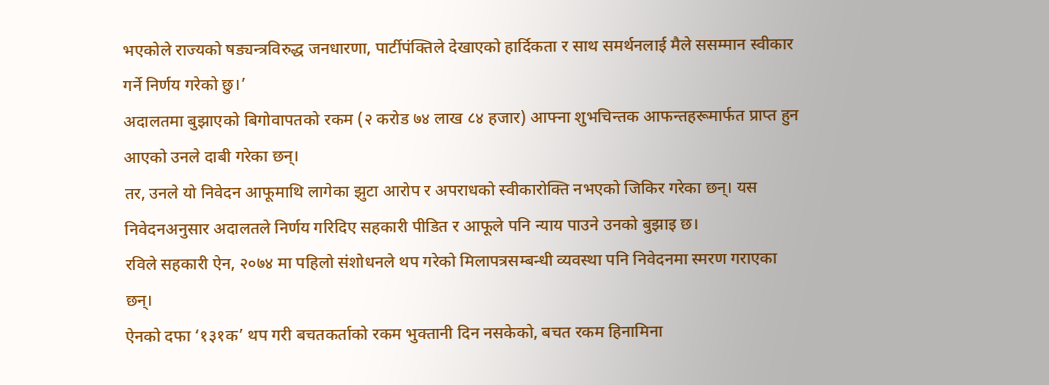भएकोले राज्यको षड्यन्त्रविरुद्ध जनधारणा, पार्टीपंक्तिले देखाएको हार्दिकता र साथ समर्थनलाई मैले ससम्मान स्वीकार गर्ने निर्णय गरेको छु।’
अदालतमा बुझाएको बिगोवापतको रकम (२ करोड ७४ लाख ८४ हजार) आफ्ना शुभचिन्तक आफन्तहरूमार्फत प्राप्त हुन आएको उनले दाबी गरेका छन्।
तर, उनले यो निवेदन आफूमाथि लागेका झुटा आरोप र अपराधको स्वीकारोक्ति नभएको जिकिर गरेका छन्। यस निवेदनअनुसार अदालतले निर्णय गरिदिए सहकारी पीडित र आफूले पनि न्याय पाउने उनको बुझाइ छ।
रविले सहकारी ऐन, २०७४ मा पहिलो संशोधनले थप गरेको मिलापत्रसम्बन्धी व्यवस्था पनि निवेदनमा स्मरण गराएका छन्।
ऐनको दफा ‘१३१क’ थप गरी बचतकर्ताको रकम भुक्तानी दिन नसकेको, बचत रकम हिनामिना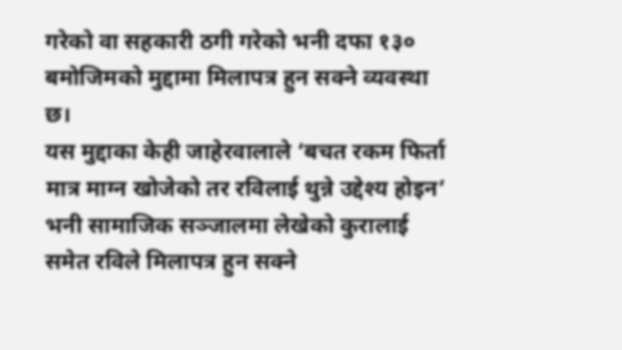गरेको वा सहकारी ठगी गरेको भनी दफा १३० बमोजिमको मुद्दामा मिलापत्र हुन सक्ने व्यवस्था छ।
यस मुद्दाका केही जाहेरवालाले ‘बचत रकम फिर्ता मात्र माग्न खोजेको तर रविलाई थुन्ने उद्देश्य होइन’ भनी सामाजिक सञ्जालमा लेखेको कुरालाई समेत रविले मिलापत्र हुन सक्ने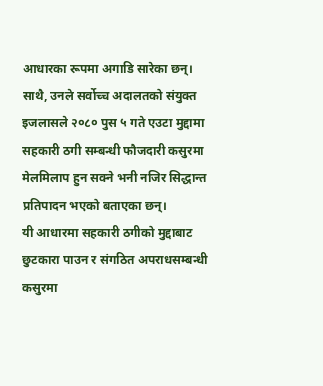आधारका रूपमा अगाडि सारेका छन्।
साथै, उनले सर्वोच्च अदालतको संयुक्त इजलासले २०८० पुस ५ गते एउटा मुद्दामा सहकारी ठगी सम्बन्धी फौजदारी कसुरमा मेलमिलाप हुन सक्ने भनी नजिर सिद्धान्त प्रतिपादन भएको बताएका छन्।
यी आधारमा सहकारी ठगीको मुद्दाबाट छुटकारा पाउन र संगठित अपराधसम्बन्धी कसुरमा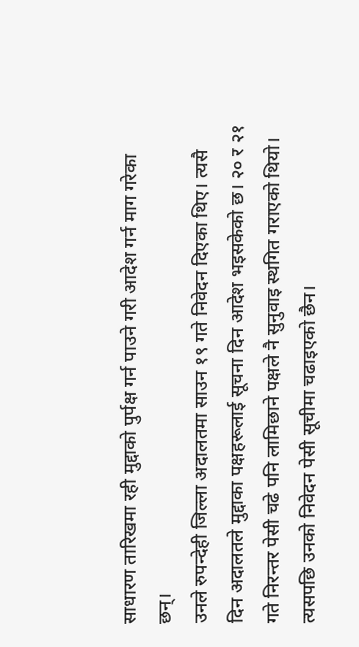साधारण तारिखमा रही मुद्दाको पुर्पक्ष गर्न पाउने गरी आदेश गर्न माग गरेका छन्।
उनले रुपन्देही जिल्ला अदालतमा साउन १९ गते निवेदन दिएका थिए। त्यसै दिन अदालतले मुद्दाका पक्षहरूलाई सूचना दिन आदेश भइसकेको छ। २० र २१ गते निरन्तर पेसी चढे पनि लामिछाने पक्षले नै सुनुवाइ स्थगित गराएको थियो।
त्यसपछि उनको निवेदन पेसी सूचीमा चढाइएको छैन।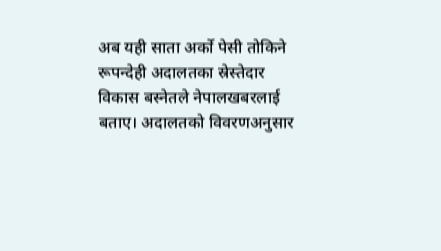अब यही साता अर्को पेसी तोकिने रूपन्देही अदालतका स्रेस्तेदार विकास बस्नेतले नेपालखबरलाई बताए। अदालतको विवरणअनुसार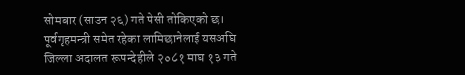सोमबार (साउन २६) गते पेसी तोकिएको छ।
पूर्वगृहमन्त्री समेत रहेका लामिछानेलाई यसअघि जिल्ला अदालत रूपन्देहीले २०८१ माघ १३ गते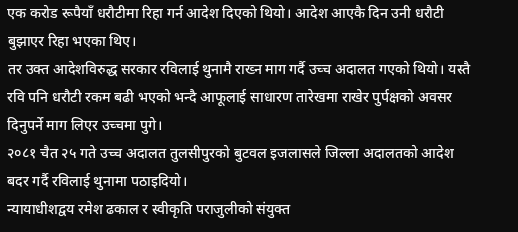एक करोड रूपैयाँ धरौटीमा रिहा गर्न आदेश दिएको थियो। आदेश आएकै दिन उनी धरौटी बुझाएर रिहा भएका थिए।
तर उक्त आदेशविरुद्ध सरकार रविलाई थुनामै राख्न माग गर्दै उच्च अदालत गएको थियो। यस्तै रवि पनि धरौटी रकम बढी भएको भन्दै आफूलाई साधारण तारेखमा राखेर पुर्पक्षको अवसर दिनुपर्ने माग लिएर उच्चमा पुगे।
२०८१ चैत २५ गते उच्च अदालत तुलसीपुरको बुटवल इजलासले जिल्ला अदालतको आदेश बदर गर्दै रविलाई थुनामा पठाइदियो।
न्यायाधीशद्वय रमेश ढकाल र स्वीकृति पराजुलीको संयुक्त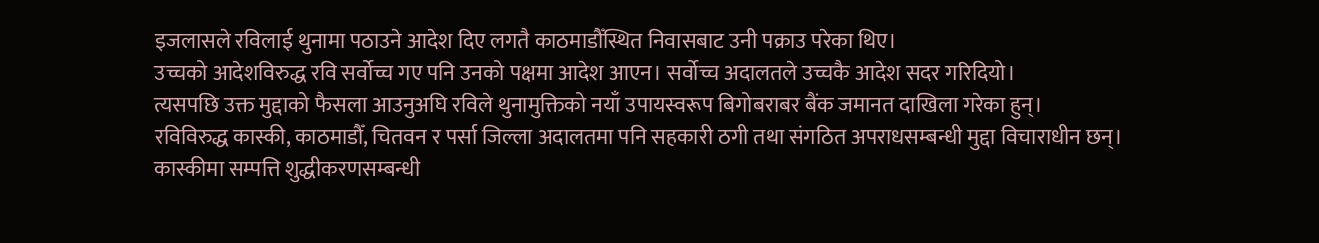इजलासले रविलाई थुनामा पठाउने आदेश दिए लगतै काठमाडौँस्थित निवासबाट उनी पक्राउ परेका थिए।
उच्चको आदेशविरुद्ध रवि सर्वोच्च गए पनि उनको पक्षमा आदेश आएन। सर्वोच्च अदालतले उच्चकै आदेश सदर गरिदियो।
त्यसपछि उक्त मुद्दाको फैसला आउनुअघि रविले थुनामुक्तिको नयाँ उपायस्वरूप बिगोबराबर बैंक जमानत दाखिला गरेका हुन्।
रविविरुद्ध कास्की, काठमाडौँ, चितवन र पर्सा जिल्ला अदालतमा पनि सहकारी ठगी तथा संगठित अपराधसम्बन्धी मुद्दा विचाराधीन छन्। कास्कीमा सम्पत्ति शुद्धीकरणसम्बन्धी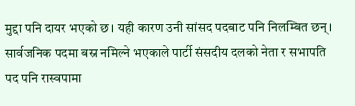मुद्दा पनि दायर भएको छ। यही कारण उनी सांसद पदबाट पनि निलम्बित छन्।
सार्वजनिक पदमा बस्न नमिल्ने भएकाले पार्टी संसदीय दलको नेता र सभापति पद पनि रास्वपामा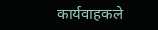कार्यवाहकले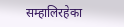सम्हालिरहेका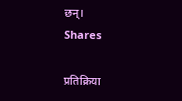छन्।
Shares

प्रतिक्रिया